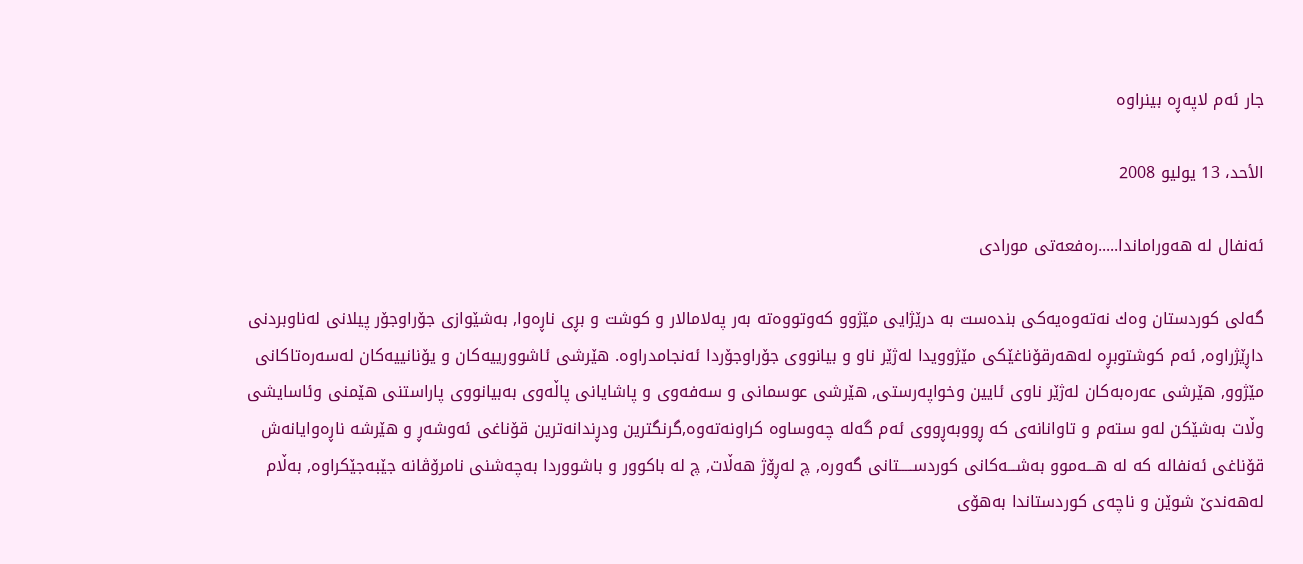جار ئەم لاپەڕە بینراوە

الأحد، 13 يوليو 2008

ئه‌نفال له‌ هه‌وراماندا.....ره‌فعه‌تى مورادى

گه‌لى كوردستان وه‌ك نه‌ته‌وه‌یه‌كى بنده‌ست به‌ درێژایى مێژوو كه‌وتووه‌ته‌ به‌ر په‌لامالار و كوشت و بڕى ناڕه‌وا, به‌شێوازى جۆراوجۆر پیلانى له‌ناوبردنى داڕێژراوه‌, ئه‌م كوشتوبڕه‌ له‌هه‌رقۆناغێكى مێژوویدا له‌ژێر ناو و بیانووى جۆراوجۆردا ئه‌نجامدراوه‌. هێرشى ئاشوورییه‌كان و یۆنانییه‌كان له‌سه‌ره‌تاكانى مێژوو, هێرشى عه‌ره‌به‌كان له‌ژێر ناوى ئایین وخواپه‌رستى, هێرشى عوسمانى و سه‌فه‌وى و پاشایانى پاڵه‌وى به‌بیانووى پاراستنى هێمنى وئاسایشى وڵات به‌شێكن له‌و سته‌م و تاوانانه‌ى كه‌ ڕووبه‌ڕووى ئه‌م گه‌له‌ چه‌وساوه‌ كراونه‌ته‌وه‌,گرنگترین ودڕندانه‌ترین قۆناغى ئه‌وشه‌ڕ و هێرشه‌ ناڕه‌وایانه‌ش قۆناغى ئه‌نفاله‌ كه‌ له‌ هـــه‌موو به‌شـــه‌كانى كوردســـــتانى گه‌وره‌, چ له‌ڕۆژ هه‌ڵات, چ له‌ باكوور و باشووردا به‌چه‌شنى نامرۆڤانه‌ جێبه‌جێكراوه‌, به‌ڵام له‌هه‌ندێ شوێن و ناچه‌ى كوردستاندا به‌هۆى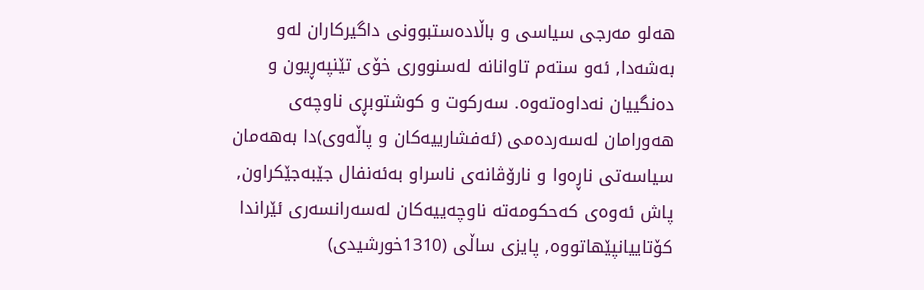هه‌لو مه‌رجى سیاسى و باڵاده‌ستبوونى داگیركاران له‌و به‌شه‌دا, ئه‌و سته‌م تاوانانه‌ له‌سنوورى خۆی تێنپه‌ڕیون و ده‌نگییان نه‌داوه‌ته‌وه‌. سه‌ركوت و كوشتوبڕى ناوچه‌ى هه‌ورامان له‌سه‌رده‌مى (ئه‌فشارییه‌كان و پاڵه‌وی)دا به‌هه‌مان سیاسه‌تى ناڕه‌وا و نارۆڤانه‌ى ناسراو به‌ئه‌نفال جێبه‌جێكراون, پاش ئه‌وه‌ى كه‌حكومه‌ته‌ ناوچه‌ییه‌كان له‌سه‌رانسه‌رى ئێراندا كۆتاییانپێهاتووه‌, پایزى ساڵى (1310خورشیدى)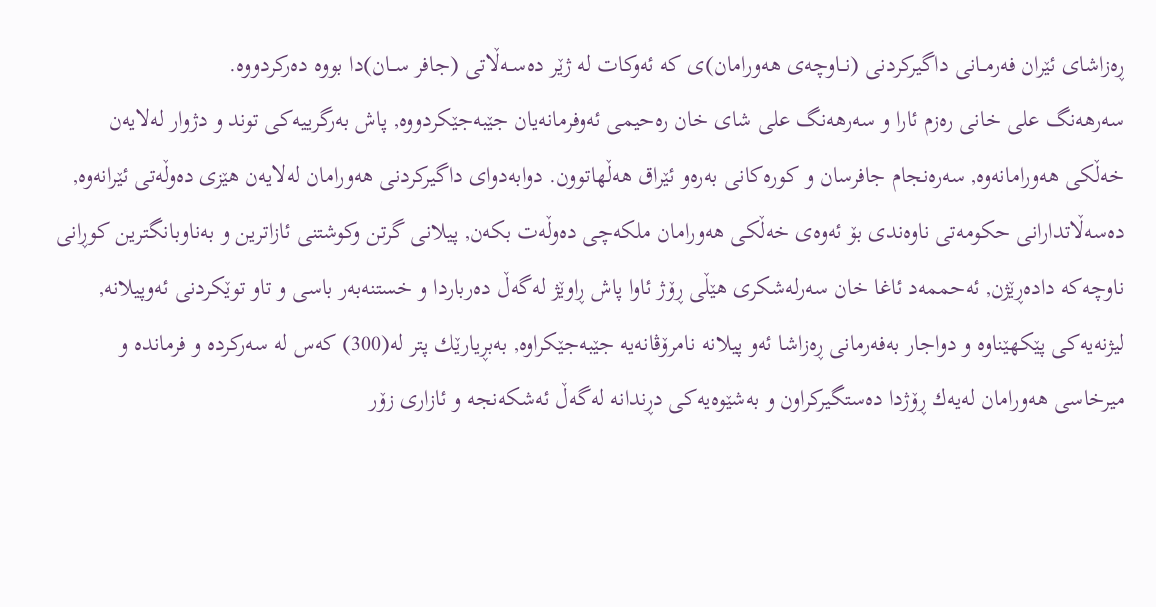ڕه‌زاشاى ئێران فه‌رمــانى داگیركردنى (نــاوچه‌ى هه‌ورامان)ى كه‌ ئه‌وكات له‌ ژێر ده‌ســه‌ڵاتى (جافر ســان)دا بووه‌ ده‌ركردووه‌.
سه‌رهه‌نگ على خانى ره‌زم ئارا و سه‌رهه‌نگ على شاى خان ره‌حیمى ئه‌وفرمانه‌یان جێبه‌جێكردووه‌, پاش به‌رگرییه‌كى توند و دژوار له‌لایه‌ن خه‌ڵكى هه‌ورامانه‌وه‌, سه‌ره‌نجام جافرسان و كوره‌كانى به‌ره‌و ئێراق هه‌ڵهاتوون. دوابه‌دواى داگیركردنى هه‌ورامان له‌لایه‌ن هێزى ده‌وڵه‌تى ئێرانه‌وه‌, ده‌سه‌ڵاتدارانى حكومه‌تى ناوه‌ندى بۆ ئه‌وه‌ى خه‌ڵكى هه‌ورامان ملكه‌چى ده‌وڵه‌ت بكه‌ن, پیلانى گرتن وكوشتنى ئازاترین و به‌ناوبانگترین كوڕانى ناوچه‌كه‌ داده‌ڕێژن, ئه‌حممه‌د ئاغا خان سه‌رله‌شكرى هێڵى ڕۆژ ئاوا پاش ڕاوێژ له‌گه‌ڵ ده‌رباردا و خستنه‌به‌ر باسى و تاو توێكردنى ئه‌وپیلانه‌, لیژنه‌یه‌كى پێكهێناوه‌ و دواجار به‌فه‌رمانى ڕه‌زاشا ئه‌و پیلانه‌ نامرۆڤانه‌یه‌ جێبه‌جێكراوه‌, به‌بڕیارێك پتر له‌(300) كه‌س له‌ سه‌ركرده‌ و فرمانده‌ و میرخاسى هه‌ورامان له‌یه‌ك ڕۆژدا ده‌ستگیركراون و به‌شێوه‌یه‌كى دڕندانه‌ له‌گه‌ڵ ئه‌شكه‌نجه‌ و ئازارى زۆر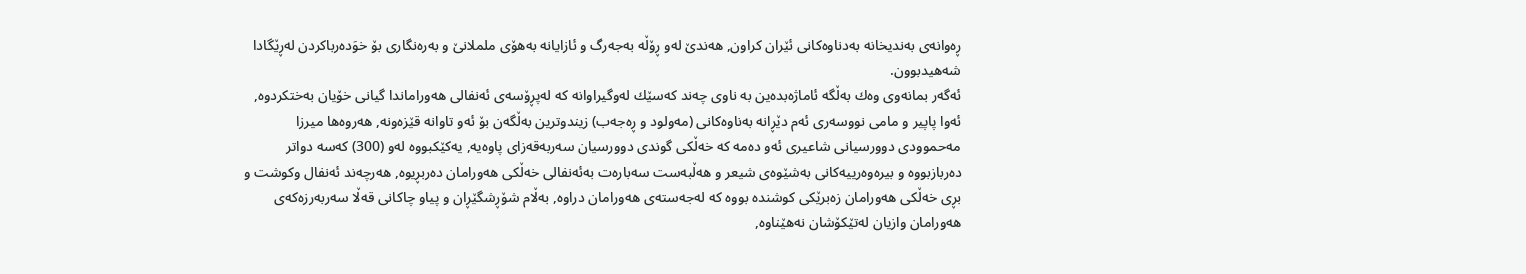ڕه‌وانه‌ى به‌ندیخانه‌ به‌دناوه‌كانى ئێران كراون, هه‌ندێ له‌و ڕۆڵه‌ به‌جه‌رگ و ئازایانه‌ به‌هۆى ململانێ و به‌ره‌نگارى بۆ خوَده‌رباكردن له‌ڕێگادا شه‌هیدبوون.
ئه‌گه‌ر بمانه‌وى وه‌ك به‌ڵگه‌ ئاماژه‌بده‌ین به‌ ناوى چه‌ند كه‌سێك له‌وگیراوانه‌ كه‌ له‌پڕۆسه‌ى ئه‌نفالى هه‌وراماندا گیانى خۆیان به‌ختكردوه‌, ئه‌وا پاپیر و مامى نووسه‌رى ئه‌م دێڕانه‌ به‌ناوه‌كانى (مه‌ولود و ڕه‌جه‌ب) زیندوترین به‌ڵگه‌ن بۆ ئه‌و تاوانه‌ قێزه‌ونه‌, هه‌روه‌ها میرزا مه‌حموودى دوورسیانى شاعیرى ئه‌و ده‌مه‌ كه‌ خه‌ڵكى گوندى دوورسیان سه‌ربه‌قه‌زاى پاوه‌یه‌, یه‌كێكبووه‌ له‌و (300) كه‌سه‌ دواتر ده‌ربازبووه‌ و بیره‌وه‌رییه‌كانى به‌شێوه‌ى شیعر و هه‌ڵبه‌ست سه‌باره‌ت به‌ئه‌نفالى خه‌ڵكى هه‌ورامان ده‌ربڕیوه‌, هه‌رچه‌ند ئه‌نفال وكوشت و بڕى خه‌ڵكى هه‌ورامان زه‌برێكى كوشنده‌ بووه‌ كه‌ له‌جه‌سته‌ى هه‌ورامان دراوه‌, به‌ڵام شۆڕشگێڕان و پیاو چاكانى قه‌ڵا سه‌ربه‌رزه‌كه‌ى هه‌ورامان وازیان له‌تێكۆشان نه‌هێناوه‌,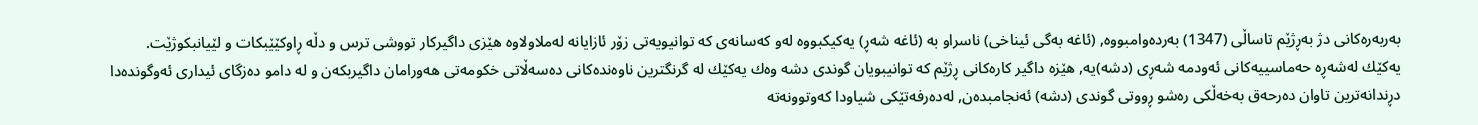به‌ربه‌ره‌كانى دژ به‌ڕژێم تاساڵى (1347) به‌رده‌وامبووه‌, (ئاغه‌ به‌گى ئیناخى) ناسراو به‌ (ئاغه‌ شه‌ڕ) یه‌كیكبووه‌ له‌و كه‌سانه‌ى كه‌ توانیویه‌تى زۆر ئازایانه‌ له‌ملاولاوه‌ هێزى داگیركار تووشى ترس و دڵه‌ ڕاوكێێبكات و لێیانبكوژێت.
یه‌كێك له‌شه‌ڕه‌ حه‌ماسییه‌كانى ئه‌ودمه‌ شه‌ڕى (دشه‌)یه‌, هێزه‌ داگیر كاره‌كانى ڕژێم كه‌ توانیبویان گوندى دشه‌ وه‌ك یه‌كێك له‌ گرنگترین ناوه‌نده‌كانى ده‌سه‌ڵاتى خكومه‌تى هه‌ورامان داگیربكه‌ن و له‌ دامو ده‌زگاى ئیدارى ئه‌وگونده‌دا دڕندانه‌ترین تاوان ده‌رحه‌ق به‌خه‌ڵكى ره‌شو ڕووتى گوندى (دشه‌) ئه‌نجامبده‌ن, له‌ده‌رفه‌تێكى شیاودا كه‌وتوونه‌ته‌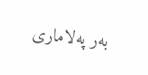به‌ر په‌لامارى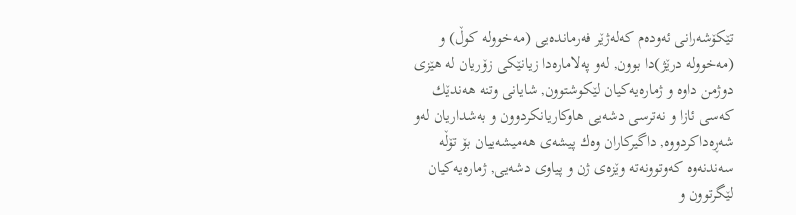تێكۆشه‌رانى ئه‌وده‌م كه‌له‌ژێر فه‌رمانده‌یى (مه‌خووله‌ كوڵ) و (مه‌خووله‌ درێژ)دا بوون, له‌و په‌لاماره‌دا زیانێكى زۆریان له‌ هێزى دوژمن داوه‌ و ژماره‌یه‌كیان لێكوشتوون, شایانى وتنه‌ هه‌ندێك كه‌سى ئازا و نه‌ترسى دشه‌یى هاوكاریانكردوون و به‌شداریان له‌و شه‌ڕه‌داكردووه‌, داگیركاران وه‌ك پیشه‌ى هه‌میشه‌ییان بۆ تۆڵه‌ سه‌ندنه‌وه‌ كه‌وتوونه‌ته‌ وێزه‌ى ژن و پیاوى دشه‌یى, ژماره‌یه‌كیان لێگرتوون و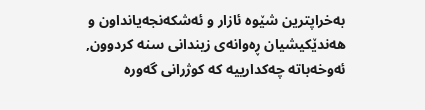به‌خراپترین شێوه‌ ئازار و ئه‌شكه‌نجه‌یانداون و هه‌ندێكیشیان ڕه‌وانه‌ى زیندانى سنه‌ كردوون, ئه‌وخه‌باته‌ چه‌كدارییه‌ كه‌ كوژرانى گه‌وره‌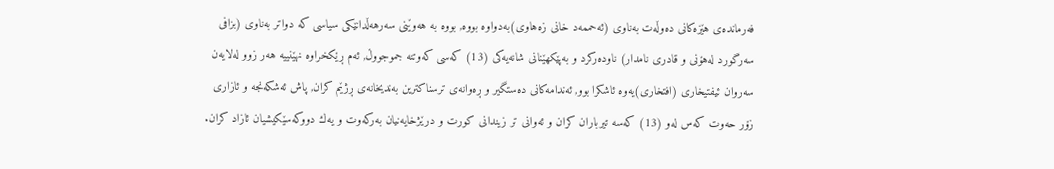فه‌رمانده‌ى هێزه‌كانى ده‌وڵه‌ت به‌ناوى (ئه‌حممه‌د خانى زه‌هاوى)به‌دواوه‌ بووه‌, بووه‌ به‌ هه‌وێنى سه‌رهه‌ڵدانێكى سیاسى كه‌ دواتر به‌ناوى (بزافى سه‌رگورد له‌هۆنى و قادرى نامدار) ناوده‌ركرد و به‌پێكهێنانى شانه‌یه‌كى (13) كه‌سى كه‌وتنه‌ جموجووڵ, ئه‌م ڕێكخراوه‌ نهێنییه‌ هه‌ر زوو له‌لایه‌ن سه‌روان ئیفتیخارى (افتخارى)یه‌وه‌ ئاشكرا بوو, ئه‌ندامه‌كانى ده‌ستگیر و ڕه‌وانه‌ى ترسناكترین به‌ندیخانه‌ى ڕژێم كران, پاش ئه‌شكه‌نجه‌ و ئازارى زۆر حه‌وت كه‌س له‌و (13) كه‌سه‌ تیرباران كران و ئه‌وانى تر زیندانى كورت و درێژخایه‌نیان به‌ركه‌وت و یه‌ك دووكه‌سێكیشیان ئازاد كران.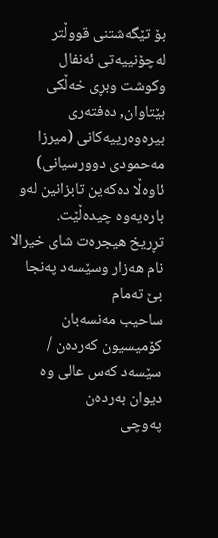بۆ تێگه‌شتنى قووڵتر له‌چۆنییه‌تى ئه‌نفال وكوشت وبڕى خه‌ڵكى بێتاوان, ده‌فته‌رى بیره‌وه‌رییه‌كانى (میرزا مه‌حمودى دوورسیانى) ئاوه‌ڵا ده‌كه‌ین تابزانین له‌و باره‌یه‌وه‌ چیده‌ڵێت.
تڕریخ هیجره‌ت شاى خیرالا نام هه‌زار وسێسه‌د په‌نجا بێ ته‌مام
ساحیب مه‌نسه‌بان كۆمیسیون كه‌رده‌ن / سێسه‌د كه‌س عالى وه‌ دیوان به‌رده‌ن
په‌وچى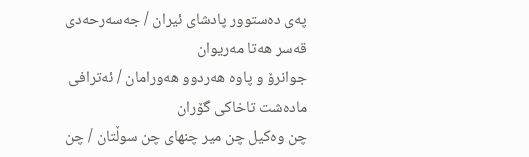په‌ى ده‌ستوور پادشاى ئیران / جه‌سه‌رحه‌دى قه‌سر هه‌تا مه‌ریوان
جوانرۆ و پاوه‌ هه‌ردوو هه‌ورامان / ئه‌ترافى ماده‌شت تاخاكى گۆران
چن وه‌كیل چن میر چنهاى چن سوڵتان / چن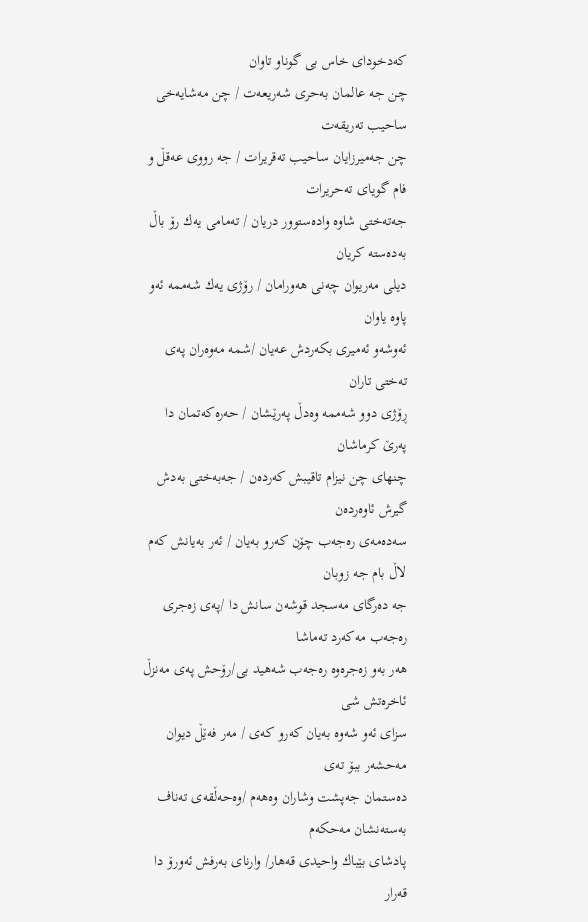كه‌دخوداى خاس بى گوناو تاوان
چن جه‌ عالمان به‌حرى شه‌ریعه‌ت / چن مه‌شایه‌خى ساحیب ته‌ریقه‌ت
چن جه‌میرزایان ساحیب ته‌قریرات / جه‌ رووى عه‌قڵ و فام گویاى ته‌حریرات
جه‌ته‌ختى شاوه‌ واده‌ستوور دریان / ته‌مامى یه‌ك رۆ باڵ به‌ده‌سته‌ كریان
دیلى مه‌ریوان چه‌نى هه‌ورامان / رۆژى یه‌ك شه‌ممه‌ ئه‌و پاوه‌ یاوان
ئه‌وشه‌و ئه‌میرى بكه‌ردش عه‌یان /شمه‌ مه‌وه‌ران په‌ى ته‌ختى تاران
ڕۆژى دوو شه‌ممه‌ وه‌دڵ په‌رێشان / حه‌ره‌كه‌تمان دا په‌رێ كرماشان
چنهاى چن نیزام تاقیبش كه‌رده‌ن / جه‌به‌ختى به‌دش گیرش ئاوه‌رده‌ن
سه‌ده‌مه‌ى ره‌جه‌ب چۆن كه‌رو به‌یان / ئه‌ر به‌یانش كه‌م لاڵ بام جه‌ زوبان
جه‌ ده‌رگاى مه‌سجد قوشه‌ن سانش دا /په‌ى زه‌جرى ره‌جه‌ب مه‌كه‌رد ته‌ماشا
هه‌ر به‌و زه‌جره‌وه‌ ره‌جه‌ب شه‌هید بى/رۆحش په‌ى مه‌نزڵ ئاخره‌تش شى
سزاى ئه‌و شه‌وه‌ به‌یان كه‌رو كه‌ى / مه‌ر فه‌ێڵ دیوان مه‌حشه‌ر ببۆ ته‌ى
ده‌ستمان جه‌پشت وشاران وه‌هه‌م /وه‌حه‌ڵقه‌ى ته‌ناف به‌سته‌نشان مه‌حكه‌م
پادشاى بێباك واحیدى قه‌هار/ وارناى به‌رفش ئه‌ورۆ دا قه‌رار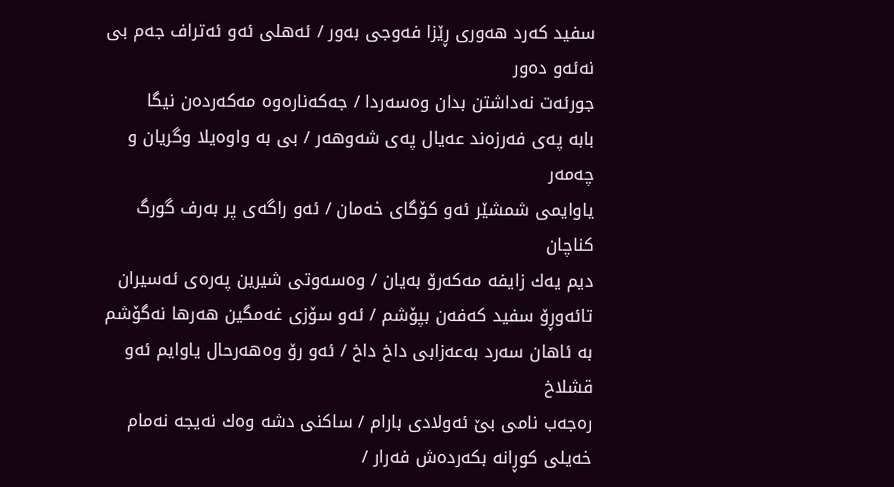سفید كه‌رد هه‌ورى ڕێزا فه‌وجى به‌ور / ئه‌هلى ئه‌و ئه‌تراف جه‌م بی نه‌ئه‌و ده‌ور
جورئه‌ت نه‌داشتن بدان وه‌سه‌ردا / جه‌كه‌ناره‌وه‌ مه‌كه‌رده‌ن نیگا
بابه‌ په‌ى فه‌رزه‌ند عه‌یال په‌ى شه‌وهه‌ر / بى به‌ واوه‌یلا وگریان و چه‌مه‌ر
یاوایمى شمشێر ئه‌و كۆگاى خه‌مان / ئه‌و راگه‌ى پر به‌رف گورگ كناچان
دیم یه‌ك زایفه‌ مه‌كه‌رۆ به‌یان / وه‌سه‌وتى شیرین په‌ره‌ى ئه‌سیران
تائه‌وڕۆ سفید كه‌فه‌ن بپۆشم / ئه‌و سۆزى غه‌مگین هه‌رها نه‌گۆشم
به‌ ئاهان سه‌رد به‌عه‌زابى داخ داخ / ئه‌و رۆ وه‌هه‌رحال یاوایم ئه‌و قشلاخ
ره‌جه‌ب نامى بێ ئه‌ولادى بارام / ساكنى دشه‌ وه‌ك نه‌یجه‌ نه‌مام
خه‌یلى كوڕانه‌ بكه‌رده‌ش فه‌رار /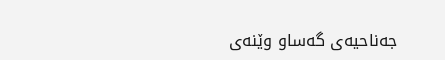جه‌ناحیه‌ى گه‌ساو وێنه‌ى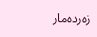زه‌رده‌مار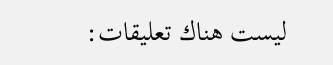ليست هناك تعليقات: